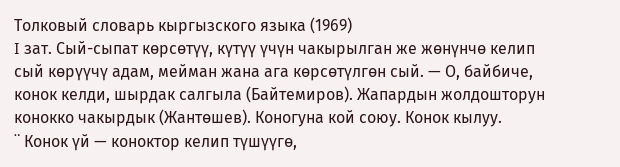Толковый словарь кыргызского языка (1969)
I зат. Сый-сыпат көрсөтүү, күтүү үчүн чакырылган же жөнүнчө келип сый көрүүчү адам, мейман жана ага көрсөтүлгөн сый. — О, байбиче, конок келди, шырдак салгыла (Байтемиров). Жапардын жолдошторун конокко чакырдык (Жантөшев). Коногуна кой союу. Конок кылуу.
¨ Конок үй — коноктор келип түшүүгө,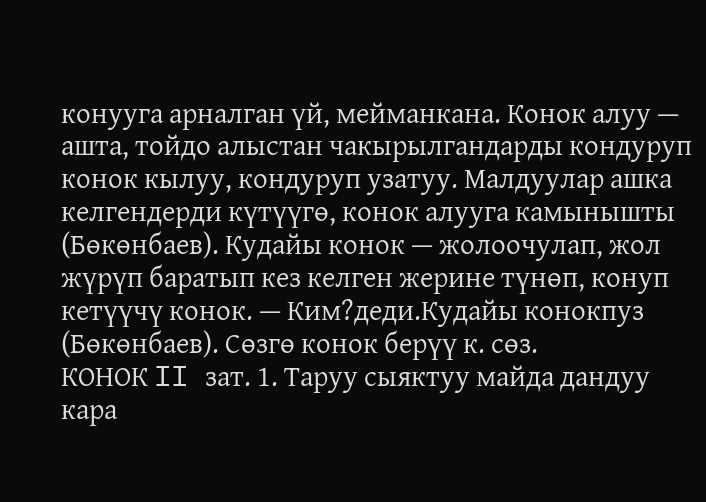конууга арналган үй, мейманкана. Конок алуу — ашта, тойдо алыстан чакырылгандарды кондуруп конок кылуу, кондуруп узатуу. Малдуулар ашка келгендерди күтүүгө, конок алууга камынышты (Бөкөнбаев). Кудайы конок — жолоочулап, жол жүрүп баратып кез келген жерине түнөп, конуп кетүүчү конок. — Ким?деди.Кудайы конокпуз (Бөкөнбаев). Сөзгө конок берүү к. сөз.
КОНОК II зат. 1. Таруу сыяктуу майда дандуу кара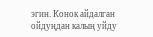эгин. Конок айдалган ойдуңдан калың уйду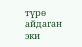түрө айдаган эки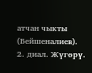атчан чыкты (Бейшеналиев).
2. диал. Жүгөрү.